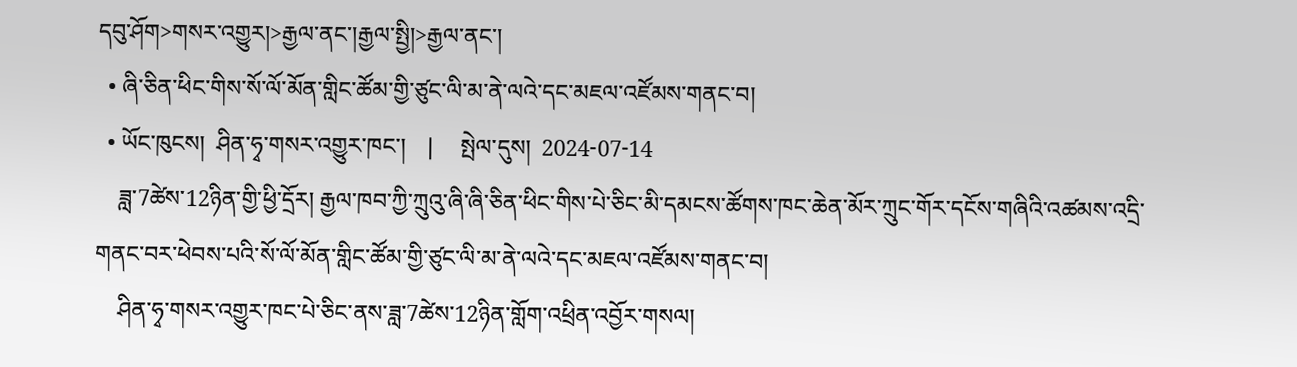དབུ་ཤོག>གསར་འགྱུར།>རྒྱལ་ནང་།རྒྱལ་སྤྱི།>རྒྱལ་ནང་།
  • ཞི་ཅིན་ཕིང་གིས་སོ་ལོ་མོན་གླིང་ཚོམ་གྱི་ཙུང་ལི་མ་ནེ་ལའེ་དང་མཇལ་འཛོམས་གནང་བ།
  • ཡོང་ཁུངས།  ཤིན་ཧྭ་གསར་འགྱུར་ཁང་།    |     སྤེལ་དུས།  2024-07-14
    ཟླ་7ཚེས་12ཉིན་གྱི་ཕྱི་དྲོར། རྒྱལ་ཁབ་ཀྱི་ཀྲུའུ་ཞི་ཞི་ཅིན་ཕིང་གིས་པེ་ཅིང་མི་དམངས་ཚོགས་ཁང་ཆེན་མོར་ཀྲུང་གོར་དངོས་གཞིའི་འཚམས་འདྲི་གནང་བར་ཕེབས་པའི་སོ་ལོ་མོན་གླིང་ཚོམ་གྱི་ཙུང་ལི་མ་ནེ་ལའེ་དང་མཇལ་འཛོམས་གནང་བ།
    ཤིན་ཧྭ་གསར་འགྱུར་ཁང་པེ་ཅིང་ནས་ཟླ་7ཚེས་12ཉིན་གློག་འཕྲིན་འབྱོར་གསལ།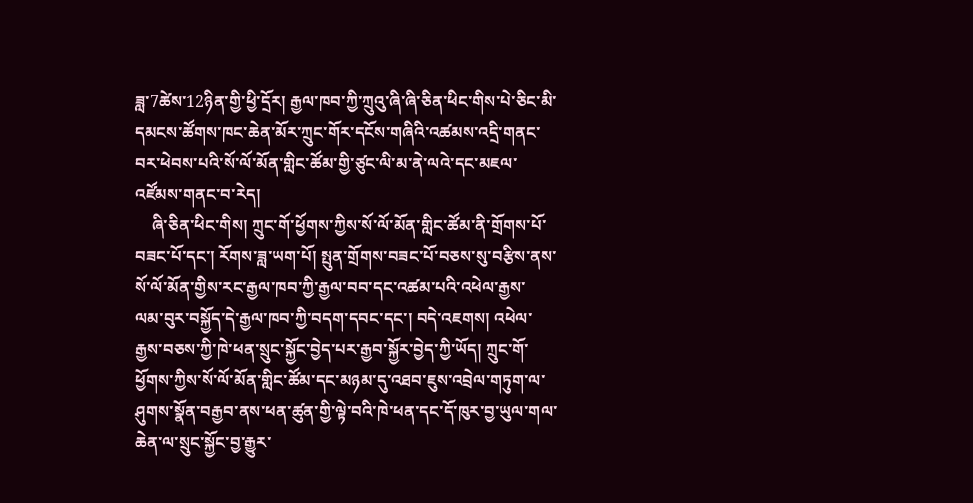ཟླ་7ཚེས་12ཉིན་གྱི་ཕྱི་དྲོར། རྒྱལ་ཁབ་ཀྱི་ཀྲུའུ་ཞི་ཞི་ཅིན་ཕིང་གིས་པེ་ཅིང་མི་དམངས་ཚོགས་ཁང་ཆེན་མོར་ཀྲུང་གོར་དངོས་གཞིའི་འཚམས་འདྲི་གནང་བར་ཕེབས་པའི་སོ་ལོ་མོན་གླིང་ཚོམ་གྱི་ཙུང་ལི་མ་ནེ་ལའེ་དང་མཇལ་འཛོམས་གནང་བ་རེད།
    ཞི་ཅིན་ཕིང་གིས། ཀྲུང་གོ་ཕྱོགས་ཀྱིས་སོ་ལོ་མོན་གླིང་ཚོམ་ནི་གྲོགས་པོ་བཟང་པོ་དང་། རོགས་ཟླ་ཡག་པོ། སྤུན་གྲོགས་བཟང་པོ་བཅས་སུ་བརྩིས་ནས་སོ་ལོ་མོན་གྱིས་རང་རྒྱལ་ཁབ་ཀྱི་རྒྱལ་བབ་དང་འཚམ་པའི་འཕེལ་རྒྱས་ལམ་བུར་བསྐྱོད་དེ་རྒྱལ་ཁབ་ཀྱི་བདག་དབང་དང་། བདེ་འཇགས། འཕེལ་རྒྱས་བཅས་ཀྱི་ཁེ་ཕན་སྲུང་སྐྱོང་བྱེད་པར་རྒྱབ་སྐྱོར་བྱེད་ཀྱི་ཡོད། ཀྲུང་གོ་ཕྱོགས་ཀྱིས་སོ་ལོ་མོན་གླིང་ཚོམ་དང་མཉམ་དུ་འཐབ་ཇུས་འབྲེལ་གཏུག་ལ་ཤུགས་སྣོན་བརྒྱབ་ནས་ཕན་ཚུན་གྱི་ལྟེ་བའི་ཁེ་ཕན་དང་དོ་ཁུར་བྱ་ཡུལ་གལ་ཆེན་ལ་སྲུང་སྐྱོང་བྱ་རྒྱུར་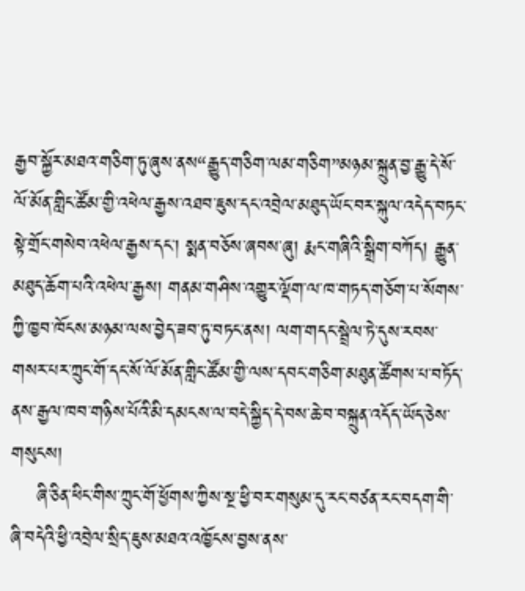རྒྱབ་སྐྱོར་མཐའ་གཅིག་ཏུ་ཞུས་ནས“རྒྱུད་གཅིག་ལམ་གཅིག”མཉམ་སྐྲུན་བྱ་རྒྱུ་དེ་སོ་ལོ་མོན་གླིང་ཚོམ་གྱི་འཕེལ་རྒྱས་འཐབ་ཇུས་དང་འབྲེལ་མཐུད་ཡོང་བར་སྐུལ་འདེད་བཏང་སྟེ་གྲོང་གསེབ་འཕེལ་རྒྱས་དང་། སྨན་བཅོས་ཞབས་ཞུ། རྨང་གཞིའི་སྒྲིག་བཀོད། རྒྱུན་མཐུད་ཆོག་པའི་འཕེལ་རྒྱས། གནམ་གཤིས་འགྱུར་ལྡོག་ལ་ཁ་གཏད་གཅོག་པ་སོགས་ཀྱི་ཁྱབ་ཁོངས་མཉམ་ལས་བྱེད་ཟབ་ཏུ་བཏང་ནས། ལག་གདང་སྦྲེལ་ཏེ་དུས་རབས་གསར་པར་ཀྲུང་གོ་དང་སོ་ལོ་མོན་གླིང་ཚོམ་གྱི་ལས་དབང་གཅིག་མཐུན་ཚོགས་པ་བཏོད་ནས་རྒྱལ་ཁབ་གཉིས་པོའི་མི་དམངས་ལ་བདེ་སྐྱིད་དེ་བས་ཆེ་བ་བསྐྲུན་འདོད་ཡོད་ཅེས་གསུངས།
    ཞི་ཅིན་ཕིང་གིས་ཀྲུང་གོ་ཕྱོགས་ཀྱིས་སྔ་ཕྱི་བར་གསུམ་དུ་རང་བཙན་རང་བདག་གི་ཞི་བདེའི་ཕྱི་འབྲེལ་སྲིད་ཇུས་མཐའ་འཁྱོངས་བྱས་ནས་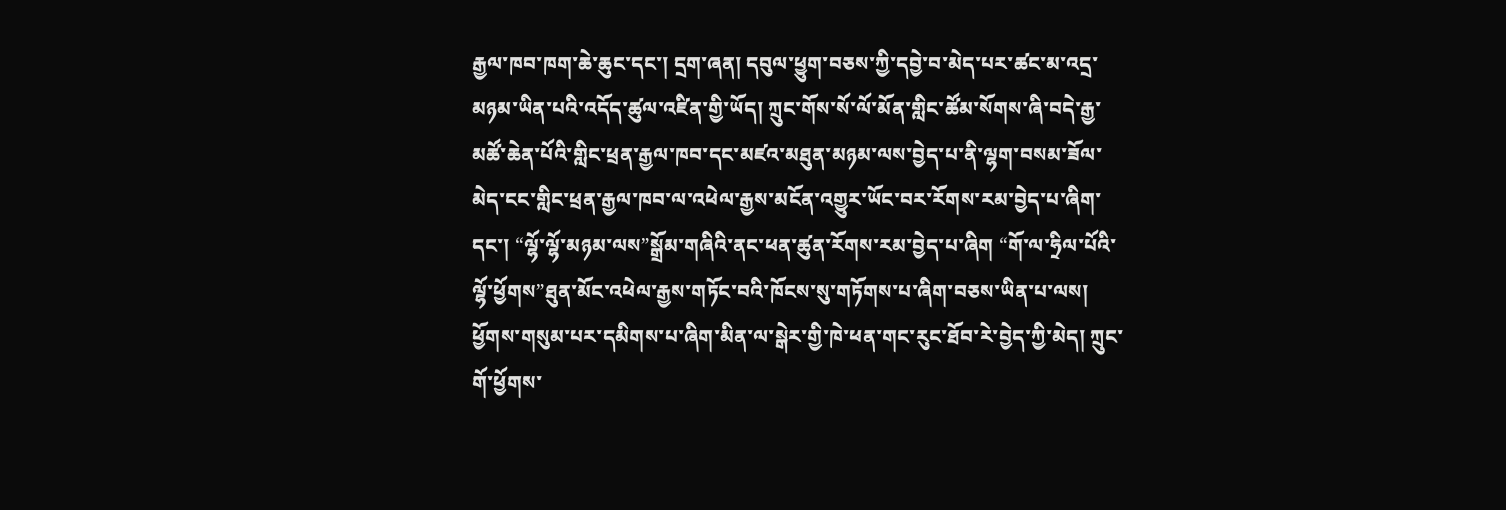རྒྱལ་ཁབ་ཁག་ཆེ་ཆུང་དང་། དྲག་ཞན། དབུལ་ཕྱུག་བཅས་ཀྱི་དབྱེ་བ་མེད་པར་ཚང་མ་འདྲ་མཉམ་ཡིན་པའི་འདོད་ཚུལ་འཛིན་གྱི་ཡོད། ཀྲུང་གོས་སོ་ལོ་མོན་གླིང་ཚོམ་སོགས་ཞི་བདེ་རྒྱ་མཚོ་ཆེན་པོའི་གླིང་ཕྲན་རྒྱལ་ཁབ་དང་མཛའ་མཐུན་མཉམ་ལས་བྱེད་པ་ནི་ལྷག་བསམ་ཟོལ་མེད་ངང་གླིང་ཕྲན་རྒྱལ་ཁབ་ལ་འཕེལ་རྒྱས་མངོན་འགྱུར་ཡོང་བར་རོགས་རམ་བྱེད་པ་ཞིག་དང་། “ལྷོ་ལྷོ་མཉམ་ལས”སྒྲོམ་གཞིའི་ནང་ཕན་ཚུན་རོགས་རམ་བྱེད་པ་ཞིག “གོ་ལ་ཧྲིལ་པོའི་ལྷོ་ཕྱོགས”ཐུན་མོང་འཕེལ་རྒྱས་གཏོང་བའི་ཁོངས་སུ་གཏོགས་པ་ཞིག་བཅས་ཡིན་པ་ལས། ཕྱོགས་གསུམ་པར་དམིགས་པ་ཞིག་མིན་ལ་སྒེར་གྱི་ཁེ་ཕན་གང་རུང་ཐོབ་རེ་བྱེད་ཀྱི་མེད། ཀྲུང་གོ་ཕྱོགས་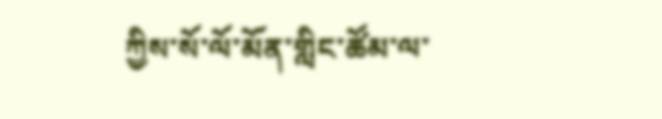ཀྱིས་སོ་ལོ་མོན་གླིང་ཚོམ་ལ་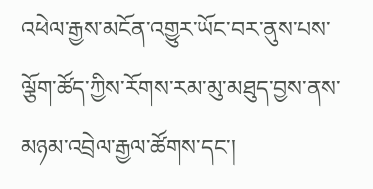འཕེལ་རྒྱས་མངོན་འགྱུར་ཡོང་བར་ནུས་པས་ལྕོག་ཚོད་ཀྱིས་རོགས་རམ་མུ་མཐུད་བྱས་ནས་མཉམ་འབྲེལ་རྒྱལ་ཚོགས་དང་།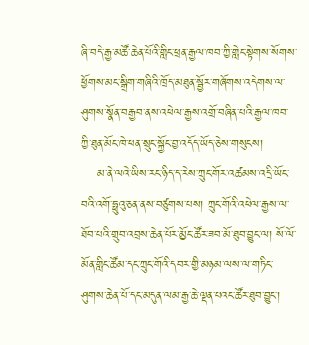ཞི་བདེ་རྒྱ་མཚོ་ཆེན་པོའི་གླིང་ཕྲན་རྒྱལ་ཁབ་ཀྱི་གླེང་སྟེགས་སོགས་ཕྱོགས་མང་སྒྲིག་གཞིའི་ཁྲོད་མཐུན་སྦྱོར་གཞོགས་འདེགས་ལ་ཤུགས་སྣོན་བརྒྱབ་ནས་འཕེལ་རྒྱས་འགྲོ་བཞིན་པའི་རྒྱལ་ཁབ་ཀྱི་ཐུན་མོང་ཁེ་ཕན་སྲུང་སྐྱོང་བྱ་འདོད་ཡོད་ཅེས་གསུངས།
    མ་ནེ་ལའེ་ཡིས་རང་ཉིད་ད་རེས་ཀྲུང་གོར་འཚམས་འདྲི་ཡོང་བའི་འགོ་ཧྥུའུ་ཅན་ནས་བཙུགས་པས། ཀྲུང་གོའི་འཕེལ་རྒྱས་ལ་ཐོབ་པའི་གྲུབ་འབྲས་ཆེན་པོར་མྱོང་ཚོར་ཟབ་མོ་ཐུབ་བྱུང་ལ། སོ་ལོ་མོན་གླིང་ཚོམ་དང་ཀྲུང་གོའི་དབར་གྱི་མཉམ་ལས་ལ་གཏིང་ཤུགས་ཆེན་པོ་དང་མདུན་ལམ་རྒྱ་ཆེ་ལྡན་པའང་ཚོར་ཐུབ་བྱུང་།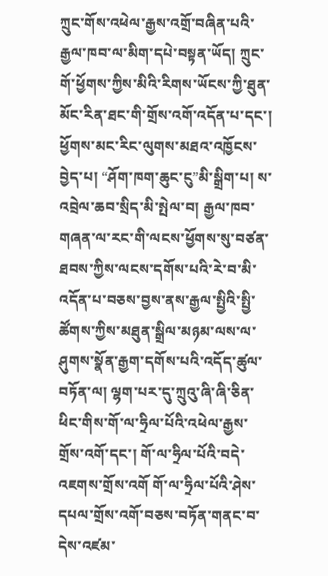ཀྲུང་གོས་འཕེལ་རྒྱས་འགྲོ་བཞིན་པའི་རྒྱལ་ཁབ་ལ་མིག་དཔེ་བསྟན་ཡོད། ཀྲུང་གོ་ཕྱོགས་ཀྱིས་མིའི་རིགས་ཡོངས་ཀྱི་ཐུན་མོང་རིན་ཐང་གི་གྲོས་འགོ་འདོན་པ་དང་། ཕྱོགས་མང་རིང་ལུགས་མཐའ་འཁྱོངས་བྱེད་པ། “ཤོག་ཁག་ཆུང་ངུ”མི་སྒྲིག་པ། ས་འབྲེལ་ཆབ་སྲིད་མི་སྤེལ་བ། རྒྱལ་ཁབ་གཞན་ལ་རང་གི་ལངས་ཕྱོགས་སུ་བཙན་ཐབས་ཀྱིས་ལངས་དགོས་པའི་རེ་བ་མི་འདོན་པ་བཅས་བྱས་ནས་རྒྱལ་སྤྱིའི་སྤྱི་ཚོགས་ཀྱིས་མཐུན་སྒྲིལ་མཉམ་ལས་ལ་ཤུགས་སྣོན་རྒྱག་དགོས་པའི་འདོད་ཚུལ་བཏོན་ལ། ལྷག་པར་དུ་ཀྲུའུ་ཞི་ཞི་ཅིན་ཕིང་གིས་གོ་ལ་ཧྲིལ་པོའི་འཕེལ་རྒྱས་གྲོས་འགོ་དང་། གོ་ལ་ཧྲིལ་པོའི་བདེ་འཇགས་གྲོས་འགོ གོ་ལ་ཧྲིལ་པོའི་ཤེས་དཔལ་གྲོས་འགོ་བཅས་བཏོན་གནང་བ་དེས་འཛམ་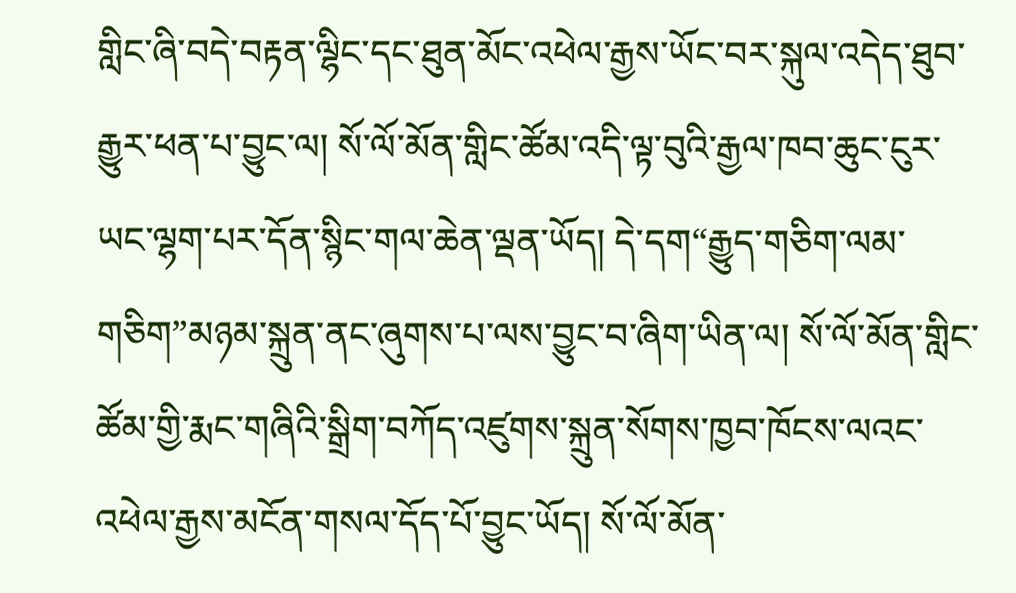གླིང་ཞི་བདེ་བརྟན་ལྷིང་དང་ཐུན་མོང་འཕེལ་རྒྱས་ཡོང་བར་སྐུལ་འདེད་ཐུབ་རྒྱུར་ཕན་པ་བྱུང་ལ། སོ་ལོ་མོན་གླིང་ཚོམ་འདི་ལྟ་བུའི་རྒྱལ་ཁབ་ཆུང་ངུར་ཡང་ལྷག་པར་དོན་སྙིང་གལ་ཆེན་ལྡན་ཡོད། དེ་དག“རྒྱུད་གཅིག་ལམ་གཅིག”མཉམ་སྐྲུན་ནང་ཞུགས་པ་ལས་བྱུང་བ་ཞིག་ཡིན་ལ། སོ་ལོ་མོན་གླིང་ཚོམ་གྱི་རྨང་གཞིའི་སྒྲིག་བཀོད་འཛུགས་སྐྲུན་སོགས་ཁྱབ་ཁོངས་ལའང་འཕེལ་རྒྱས་མངོན་གསལ་དོད་པོ་བྱུང་ཡོད། སོ་ལོ་མོན་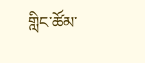གླིང་ཚོམ་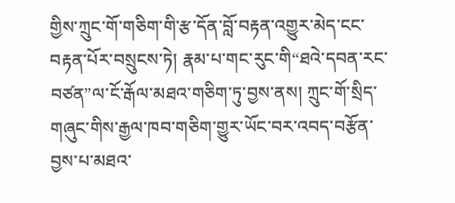གྱིས་ཀྲུང་གོ་གཅིག་གི་རྩ་དོན་བློ་བརྟན་འགྱུར་མེད་ངང་བརྟན་པོར་བསྲུངས་ཏེ། རྣམ་པ་གང་རུང་གི“ཐའེ་དབན་རང་བཙན”ལ་ངོ་རྒོལ་མཐའ་གཅིག་ཏུ་བྱས་ནས། ཀྲུང་གོ་སྲིད་གཞུང་གིས་རྒྱལ་ཁབ་གཅིག་གྱུར་ཡོང་བར་འབད་བརྩོན་བྱས་པ་མཐའ་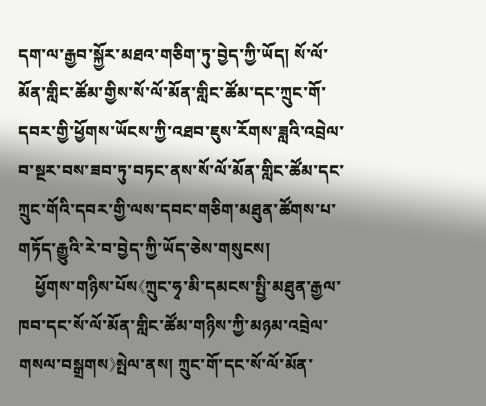དག་ལ་རྒྱབ་སྐྱོར་མཐའ་གཅིག་ཏུ་བྱེད་ཀྱི་ཡོད། སོ་ལོ་མོན་གླིང་ཚོམ་གྱིས་སོ་ལོ་མོན་གླིང་ཚོམ་དང་ཀྲུང་གོ་དབར་གྱི་ཕྱོགས་ཡོངས་ཀྱི་འཐབ་ཇུས་རོགས་ཟླའི་འབྲེལ་བ་སྔར་བས་ཟབ་ཏུ་བཏང་ནས་སོ་ལོ་མོན་གླིང་ཚོམ་དང་ཀྲུང་གོའི་དབར་གྱི་ལས་དབང་གཅིག་མཐུན་ཚོགས་པ་གཏོད་རྒྱུའི་རེ་བ་བྱེད་ཀྱི་ཡོད་ཅེས་གསུངས།
    ཕྱོགས་གཉིས་པོས《ཀྲུང་ཧྭ་མི་དམངས་སྤྱི་མཐུན་རྒྱལ་ཁབ་དང་སོ་ལོ་མོན་གླིང་ཚོམ་གཉིས་ཀྱི་མཉམ་འབྲེལ་གསལ་བསྒྲགས》སྤེལ་ནས། ཀྲུང་གོ་དང་སོ་ལོ་མོན་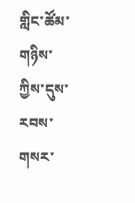གླིང་ཚོམ་གཉིས་ཀྱིས་དུས་རབས་གསར་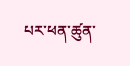པར་ཕན་ཚུན་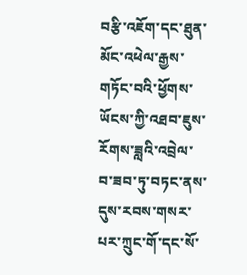བརྩི་འཇོག་དང་ཐུན་མོང་འཕེལ་རྒྱས་གཏོང་བའི་ཕྱོགས་ཡོངས་ཀྱི་འཐབ་ཇུས་རོགས་ཟླའི་འབྲེལ་བ་ཟབ་ཏུ་བཏང་ནས་དུས་རབས་གསར་པར་ཀྲུང་གོ་དང་སོ་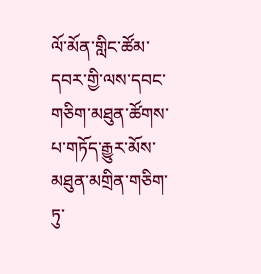ལོ་མོན་གླིང་ཚོམ་དབར་གྱི་ལས་དབང་གཅིག་མཐུན་ཚོགས་པ་གཏོད་རྒྱུར་མོས་མཐུན་མགྲིན་གཅིག་ཏུ་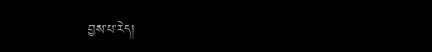བྱས་པ་རེད།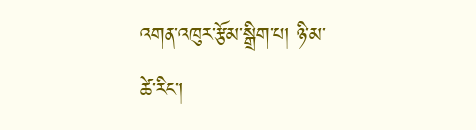འགན་འཁུར་རྩོམ་སྒྲིག་པ། ཉི་མ་ཚེ་རིང་།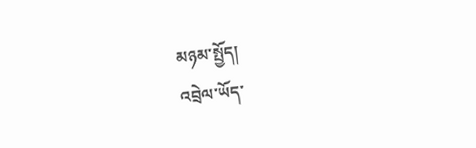མཉམ་སྤྱོད།
འབྲེལ་ཡོད་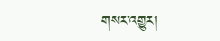གསར་འགྱུར།